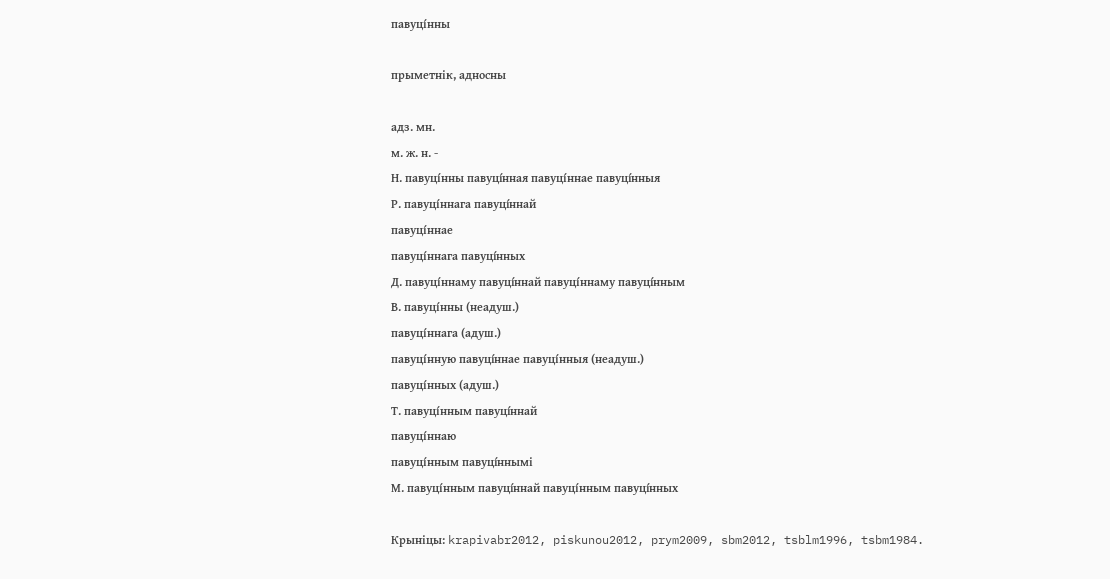павуці́нны

прыметнік, адносны

адз. мн.
м. ж. н. -
Н. павуці́нны павуці́нная павуці́ннае павуці́нныя
Р. павуці́ннага павуці́ннай
павуці́ннае
павуці́ннага павуці́нных
Д. павуці́ннаму павуці́ннай павуці́ннаму павуці́нным
В. павуці́нны (неадуш.)
павуці́ннага (адуш.)
павуці́нную павуці́ннае павуці́нныя (неадуш.)
павуці́нных (адуш.)
Т. павуці́нным павуці́ннай
павуці́ннаю
павуці́нным павуці́ннымі
М. павуці́нным павуці́ннай павуці́нным павуці́нных

Крыніцы: krapivabr2012, piskunou2012, prym2009, sbm2012, tsblm1996, tsbm1984.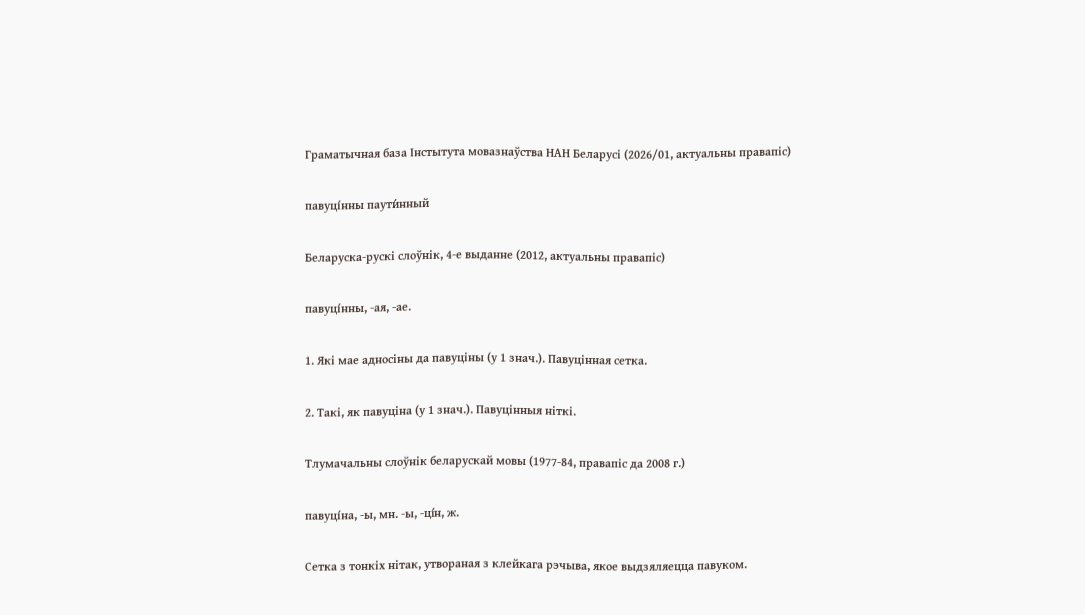Граматычная база Інстытута мовазнаўства НАН Беларусі (2026/01, актуальны правапіс)

павуці́нны паути́нный

Беларуска-рускі слоўнік, 4-е выданне (2012, актуальны правапіс)

павуці́нны, ‑ая, ‑ае.

1. Які мае адносіны да павуціны (у 1 знач.). Павуцінная сетка.

2. Такі, як павуціна (у 1 знач.). Павуцінныя ніткі.

Тлумачальны слоўнік беларускай мовы (1977-84, правапіс да 2008 г.)

павуці́на, -ы, мн. -ы, -ці́н, ж.

Сетка з тонкіх нітак, утвораная з клейкага рэчыва, якое выдзяляецца павуком.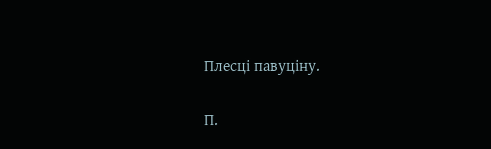Плесці павуціну.

П.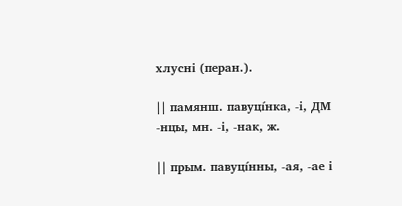хлусні (перан.).

|| памянш. павуці́нка, -і, ДМ -нцы, мн. -і, -нак, ж.

|| прым. павуці́нны, -ая, -ае і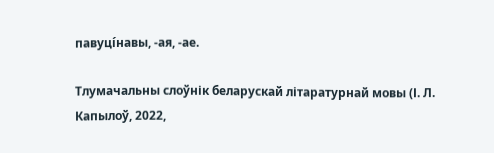павуці́навы, -ая, -ае.

Тлумачальны слоўнік беларускай літаратурнай мовы (І. Л. Капылоў, 2022,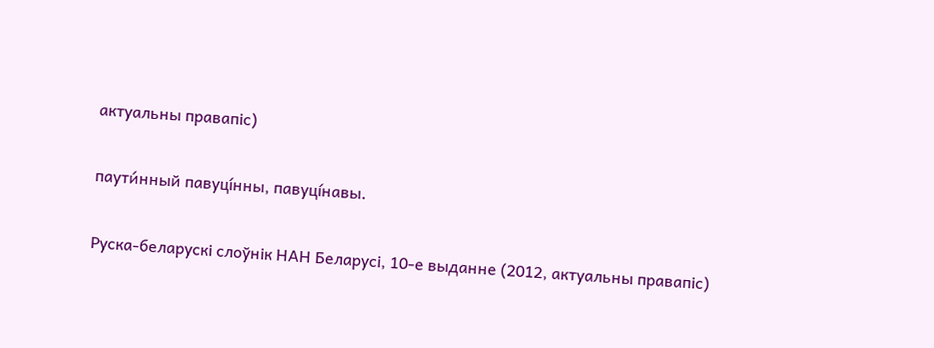актуальны правапіс)

паути́нный павуці́нны, павуці́навы.

Руска-беларускі слоўнік НАН Беларусі, 10-е выданне (2012, актуальны правапіс)